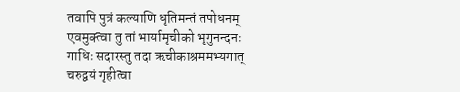तवापि पुत्रं कल्याणि धृतिमन्तं तपोधनम्
एवमुक्त्वा तु तां भार्यामृचीको भृगुनन्दनः
गाधिः सदारस्तु तदा ऋचीकाश्रममभ्यगात्
चरुद्वयं गृहीत्वा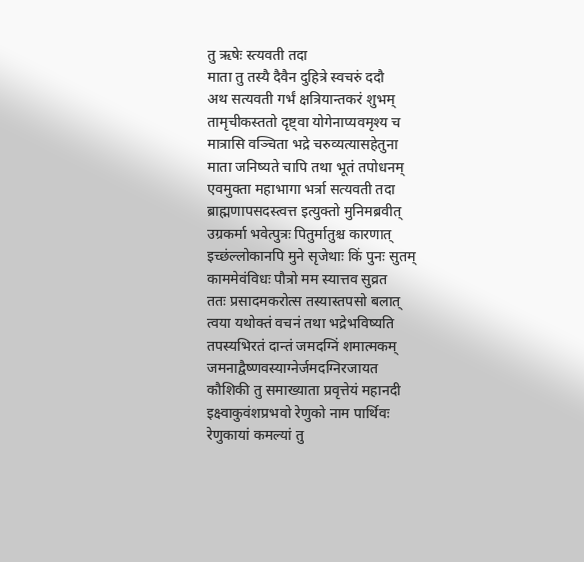तु ऋषेः स्त्यवती तदा
माता तु तस्यै दैवैन दुहित्रे स्वचरुं ददौ
अथ सत्यवती गर्भं क्षत्रियान्तकरं शुभम्
तामृचीकस्ततो दृष्ट्वा योगेनाप्यवमृश्य च
मात्रासि वञ्चिता भद्रे चरुव्यत्यासहेतुना
माता जनिष्यते चापि तथा भूतं तपोधनम्
एवमुक्ता महाभागा भर्त्रा सत्यवती तदा
ब्राह्मणापसदस्त्वत्त इत्युक्तो मुनिमब्रवीत्
उग्रकर्मा भवेत्पुत्रः पितुर्मातुश्च कारणात्
इच्छंल्लोकानपि मुने सृजेथाः किं पुनः सुतम्
काममेवंविधः पौत्रो मम स्यात्तव सुव्रत
ततः प्रसादमकरोत्स तस्यास्तपसो बलात्
त्वया यथोक्तं वचनं तथा भद्रेभविष्यति
तपस्यभिरतं दान्तं जमदग्निं शमात्मकम्
जमनाद्वैष्णवस्याग्नेर्जमदग्निरजायत
कौशिकी तु समाख्याता प्रवृत्तेयं महानदी
इक्ष्वाकुवंशप्रभवो रेणुको नाम पार्थिवः
रेणुकायां कमल्यां तु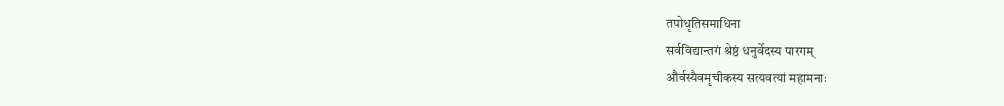तपोधृतिसमाधिना
सर्वविद्यान्तगं श्रेष्ठं धनुर्वेदस्य पारगम्
और्वस्यैवमृचीकस्य सत्यवत्यां महामनाः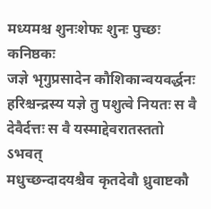मध्यमश्च शुनःशेफः शुनः पुच्छः कनिष्ठकः
जज्ञे भृगुप्रसादेन कौशिकान्वयवर्द्धनः
हरिश्चन्द्रस्य यज्ञे तु पशुत्वे नियतः स वै
देवैर्दत्तः स वै यस्माद्देवरातस्ततो ऽभवत्
मधुच्छन्दादयश्चैव कृतदेवौ ध्रुवाष्टकौ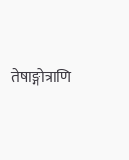तेषाङ्गोत्राणि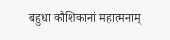बहुधा कौशिकानां महात्मनाम्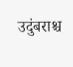उदुंबराश्च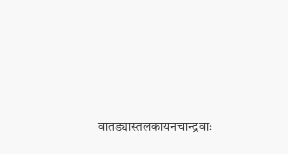वातड्यास्तलकायनचान्द्रवाः